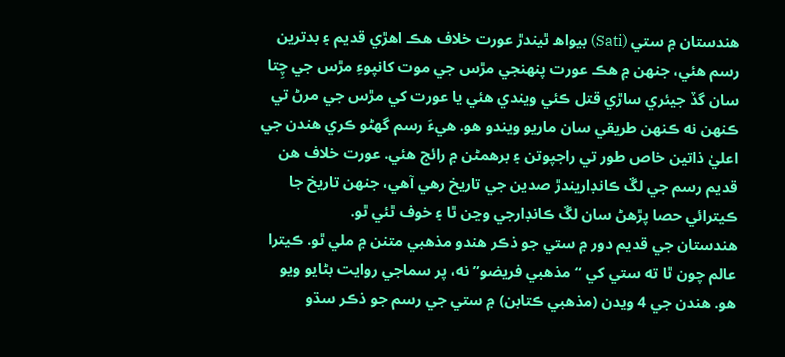ھندستان ۾ ستي (Sati) بيواھ ٿيندڙ عورت خلاف ھڪ اھڙي قديم ۽ بدترين رسم ھئي، جنھن ۾ هڪ عورت پنهنجي مڙس جي موت کانپوءِ مڙس جي چِتا سان گڏ جيئري ساڙي قتل ڪئي ويندي ھئي يا عورت کي مڙس جي مرڻ تي ڪنھن نه ڪنھن طريقي سان ماريو ويندو ھو. ھيءَ رسم گهڻو ڪري ھندن جي اعليٰ ذاتين خاص طور تي راجپوتن ۽ برهمڻن ۾ رائج هئي. عورت خلاف ھن قديم رسم جي لڱ ڪانڊاريندڙ صدين جي تاريخ رھي آھي، جنھن تاريخ جا ڪيترائي حصا پڙھڻ سان لڱ ڪانڊارجي وڃن ٿا ۽ خوف ٿئي ٿو.
ھندستان جي قديم دور ۾ ستي جو ذڪر هندو مذهبي متنن ۾ ملي ٿو. ڪيترا عالم چون ٿا ته ستي کي “مذهبي فريضو” نه، پر سماجي روايت بڻايو ويو ھو. ھندن جي 4 ويدن (مذھبي ڪتابن) ۾ ستي جي رسم جو ذڪر سڌو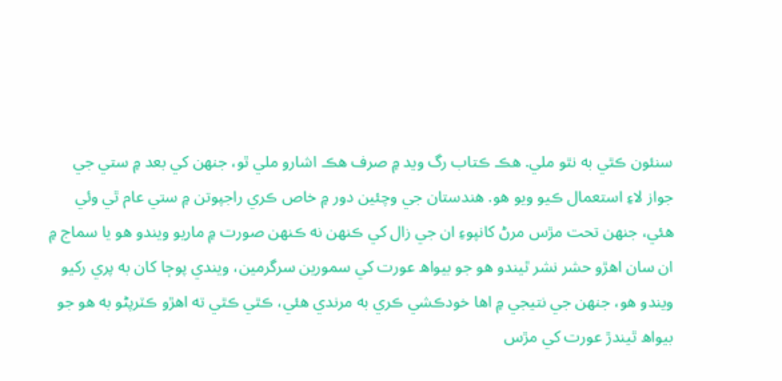سنئون ڪٿي به نٿو ملي. ھڪ ڪتاب رگ ويد ۾ صرف هڪ اشارو ملي ٿو، جنهن کي بعد ۾ ستي جي جواز لاءِ استعمال ڪيو ويو ھو. ھندستان جي وچئين دور ۾ خاص ڪري راجپوتن ۾ ستي عام ٿي وئي ھئي، جنھن تحت مڙس مرڻ کانپوءِ ان جي زال کي ڪنھن نه ڪنھن صورت ۾ ماريو ويندو ھو يا سماج ۾ ان سان اھڙو حشر نشر ٿيندو ھو جو بيواھ عورت کي سمورين سرگرمين، ويندي پوڄا کان به پري رکيو ويندو ھو، جنھن جي نتيجي ۾ اھا خودڪشي ڪري به مرندي ھئي، ڪٿي ڪٿي ته اھڙو ڪٽرپڻو به ھو جو بيواھ ٿيندڙ عورت کي مڙس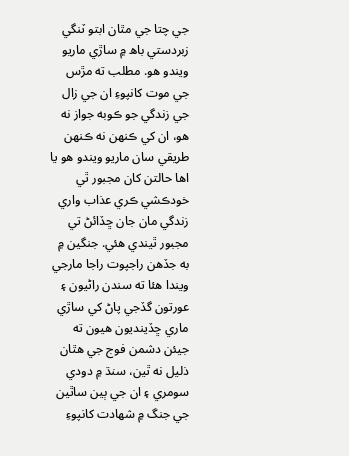جي چتا جي مٿان ابتو ٽنگي زبردستي باھ ۾ ساڙي ماريو ويندو ھو. مطلب ته مڙس جي موت کانپوءِ ان جي زال جي زندگي جو ڪوبه جواز نه ھو، ان کي ڪنھن نه ڪنھن طريقي سان ماريو ويندو ھو يا اھا حالتن کان مجبور ٿي خودڪشي ڪري عذاب واري زندگي مان جان ڇڏائڻ تي مجبور ٿيندي ھئي. جنگين ۾ به جڏهن راجپوت راجا مارجي ويندا هئا ته سندن راڻيون ۽ عورتون گڏجي پاڻ کي ساڙي ماري ڇڏينديون هيون ته جيئن دشمن فوج جي هٿان ذليل نه ٿين، سنڌ ۾ دودي سومري ۽ ان جي ٻين ساٿين جي جنگ ۾ شھادت کانپوءِ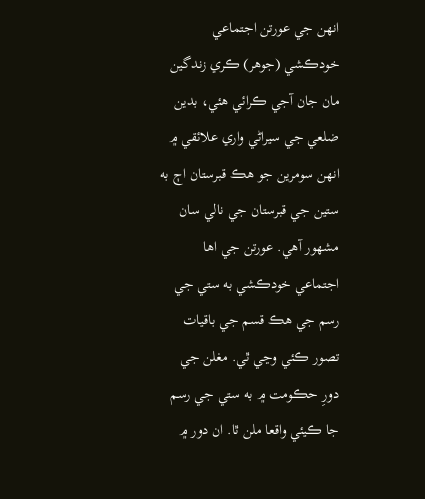انھن جي عورتن اجتماعي خودڪشي (جوھر) ڪري زندگين مان جان آجي ڪرائي ھئي، بدين ضلعي جي سيراڻي واري علائقي ۾ انھن سومرين جو ھڪ قبرستان اڄ به ستين جي قبرستان جي نالي سان مشھور آھي. عورتن جي اھا اجتماعي خودڪشي به ستي جي رسم جي ھڪ قسم جي باقيات تصور ڪئي وڃي ٿي. مغلن جي دورِ حڪومت ۾ به ستي جي رسم جا ڪيئي واقعا ملن ٿا. ان دور ۾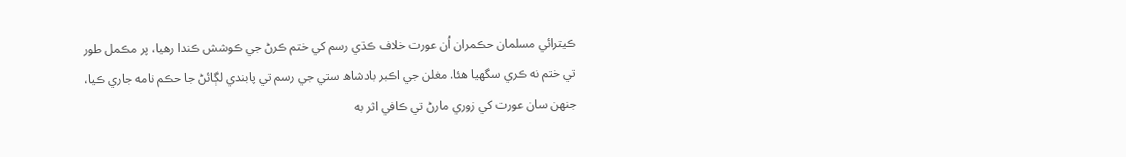ڪيترائي مسلمان حڪمران اُن عورت خلاف ڪڌي رسم کي ختم ڪرڻ جي ڪوشش ڪندا رهيا، پر مڪمل طور تي ختم نه ڪري سگھيا ھئا. مغلن جي اڪبر بادشاھ ستي جي رسم تي پابندي لڳائڻ جا حڪم نامه جاري ڪيا، جنھن سان عورت کي زوري مارڻ تي ڪافي اثر به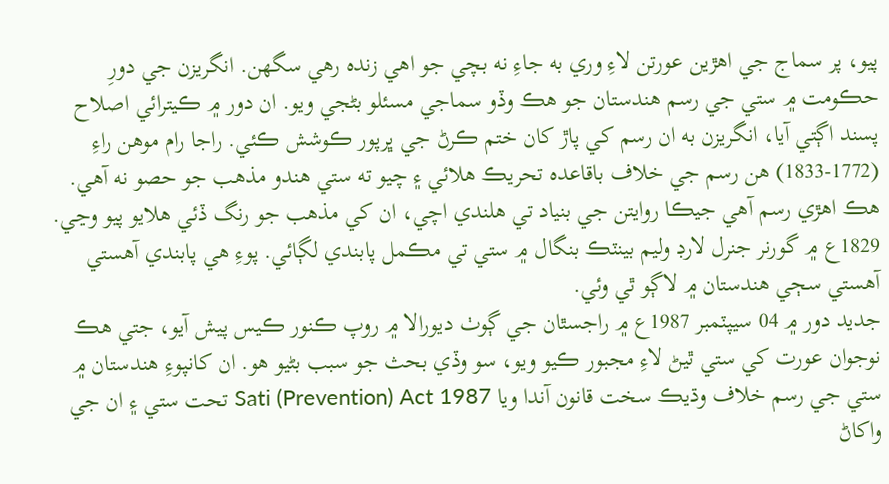پيو، پر سماج جي اھڙين عورتن لاءِ وري به جاءِ نه بچي جو اھي زنده رھي سگھن. انگريزن جي دورِ حڪومت ۾ ستي جي رسم ھندستان جو هڪ وڏو سماجي مسئلو بڻجي ويو. ان دور ۾ ڪيترائي اصلاح پسند اڳتي آيا، انگريزن به ان رسم کي پاڙ کان ختم ڪرڻ جي ڀرپور ڪوشش ڪئي. راجا رام موهن راءِ (1772-1833) هن رسم جي خلاف باقاعده تحريڪ هلائي ۽ چيو ته ستي هندو مذهب جو حصو نه آهي. ھڪ اھڙي رسم آھي جيڪا روايتن جي بنياد تي ھلندي اچي، ان کي مذھب جو رنگ ڏئي ھلايو پيو وڃي. 1829ع ۾ گورنر جنرل لارڊ وليم بينٽڪ بنگال ۾ ستي تي مڪمل پابندي لڳائي. پوءِ هي پابندي آهستي آهستي سڄي هندستان ۾ لاڳو ٿي وئي.
جديد دور ۾ 04 سيپٽمبر 1987ع ۾ راجسٿان جي ڳوٺ ديورالا ۾ روپ ڪنور ڪيس پيش آيو، جتي هڪ نوجوان عورت کي ستي ٿيڻ لاءِ مجبور ڪيو ويو، سو وڏي بحث جو سبب بڻيو ھو. ان کانپوءِ ھندستان ۾ ستي جي رسم خلاف وڌيڪ سخت قانون آندا ويا Sati (Prevention) Act 1987 تحت ستي ۽ ان جي واکاڻ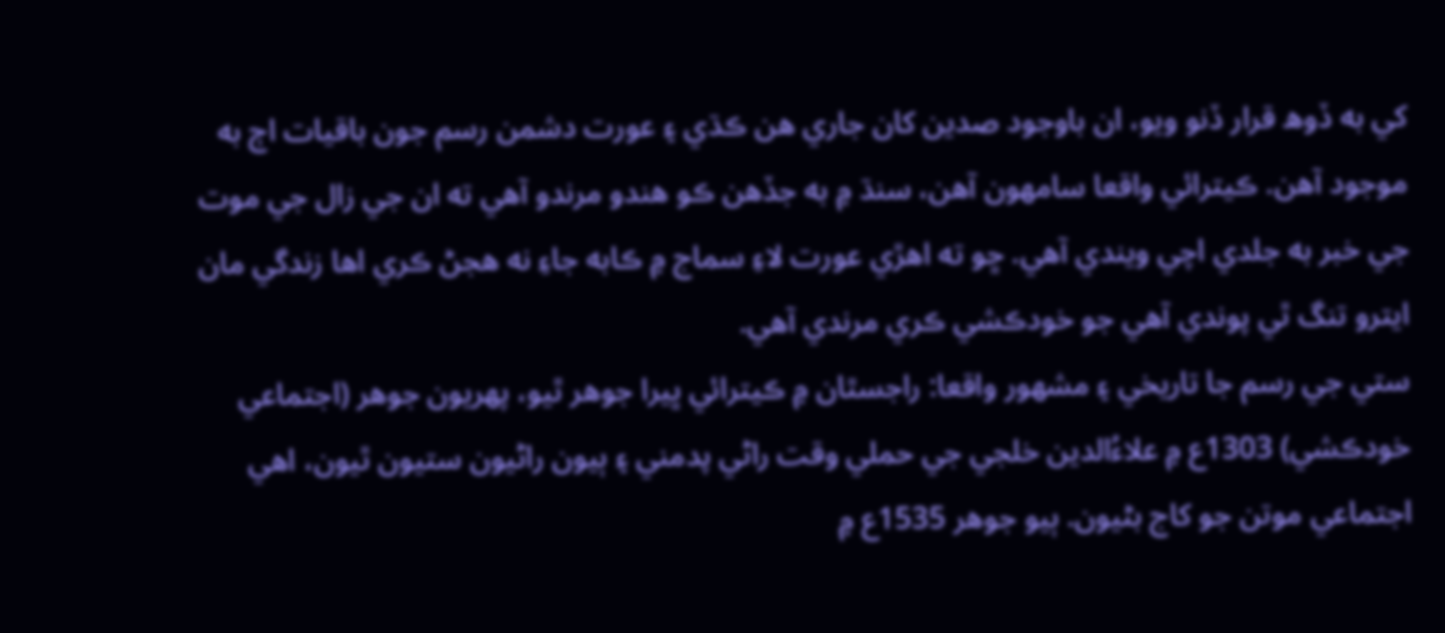کي به ڏوھ قرار ڏنو ويو، ان باوجود صدين کان جاري ھن ڪڌي ۽ عورت دشمن رسم جون باقيات اڄ به موجود آھن. ڪيترائي واقعا سامھون آھن، سنڌ ۾ به جڏھن ڪو ھندو مرندو آھي ته ان جي زال جي موت جي خبر به جلدي اچي ويندي آھي. ڇو ته اھڙي عورت لاءِ سماج ۾ ڪابه جاءِ نه ھجڻ ڪري اھا زندگي مان ايترو تنگ ٿي پوندي آھي جو خودڪشي ڪري مرندي آھي.
ستي جي رسم جا تاريخي ۽ مشهور واقعا: راجسٿان ۾ ڪيترائي ڀيرا جوهر ٿيو، پهريون جوهر (اجتماعي خودڪشي) 1303ع ۾ علاءُالدين خلجي جي حملي وقت راڻي پدمني ۽ ٻيون راڻيون ستيون ٿيون، اھي اجتماعي موتن جو کاج بڻيون. ٻيو جوهر 1535ع ۾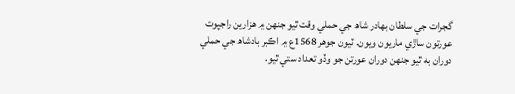گجرات جي سلطان بهادر شاھ جي حملي وقت ٿيو جنھن ۾ هزارين راجپوت عورتون ساڙي ماريون ويون. ٽيون جوهر 1568ع ۾ اڪبر بادشاھ جي حملي دوران به ٿيو جنھن دوران عورتن جو وڏو تعداد ستي ٿيو.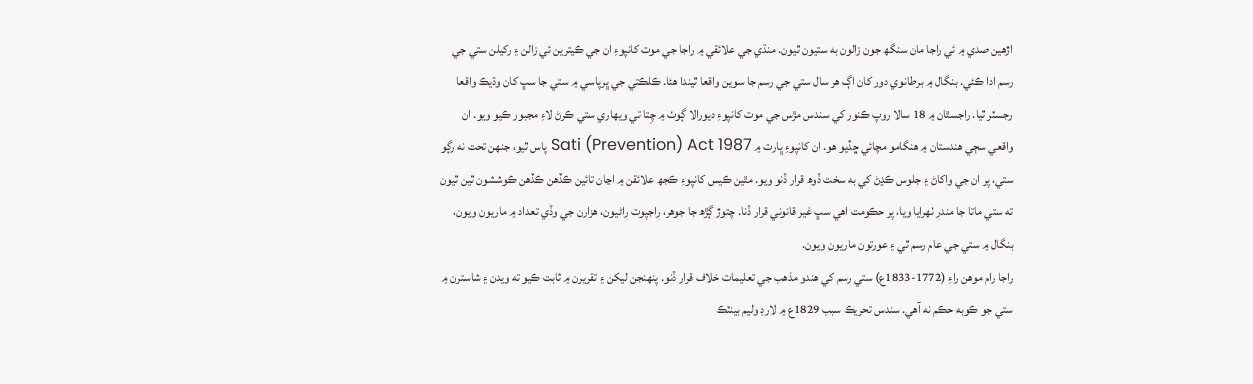اڙهين صدي ۾ ئي راجا مان سنگھ جون زالون به ستيون ٿيون. منڌي جي علائقي ۾ راجا جي موت کانپوءِ ان جي ڪيترين ئي زالن ۽ رکيلن ستي جي رسم ادا ڪئي. بنگال ۾ برطانوي دور کان اڳ هر سال ستي جي رسم جا سوين واقعا ٿيندا ھئا. ڪلڪتي جي ڀرپاسي ۾ ستي جا سڀ کان وڌيڪ واقعا رجسٽر ٿيا. راجسٿان ۾ 18 سالا روپ ڪنور کي سندس مڙس جي موت کانپوءِ ديورالا ڳوٺ ۾ چِتا تي ويهاري ستي ڪرڻ لاءِ مجبور ڪيو ويو. ان واقعي سڄي هندستان ۾ هنگامو مچائي ڇڏيو ھو. ان کانپوءِ ڀارت ۾ Sati (Prevention) Act 1987 پاس ٿيو، جنهن تحت نه رڳو ستي، پر ان جي واکاڻ ۽ جلوس ڪڍڻ کي به سخت ڏوھ قرار ڏنو ويو. مٿين ڪيس کانپوءِ ڪجھ علائقن ۾ اڃان تائين ڪڏهن ڪڏهن ڪوششون ٿين ٿيون ته ستي ماتا جا مندر ٺهرايا ويا، پر حڪومت اھي سڀ غير قانوني قرار ڏنا. چتوڙ ڳڙھ جا جوهر، راجپوت راڻيون، هزارن جي وڏي تعداد ۾ ماريون ويون، بنگال ۾ ستي جي عام رسم ٿي ۽ عورتون ماريون ويون.
راجا رام موهن راءِ (1772-1833ع) ستي رسم کي هندو مذهب جي تعليمات خلاف قرار ڏنو. پنهنجن ليکن ۽ تقريرن ۾ ثابت ڪيو ته ويدن ۽ شاسترن ۾ ستي جو ڪوبه حڪم نه آهي. سندس تحريڪ سبب 1829ع ۾ لارڊ وليم بينٽڪ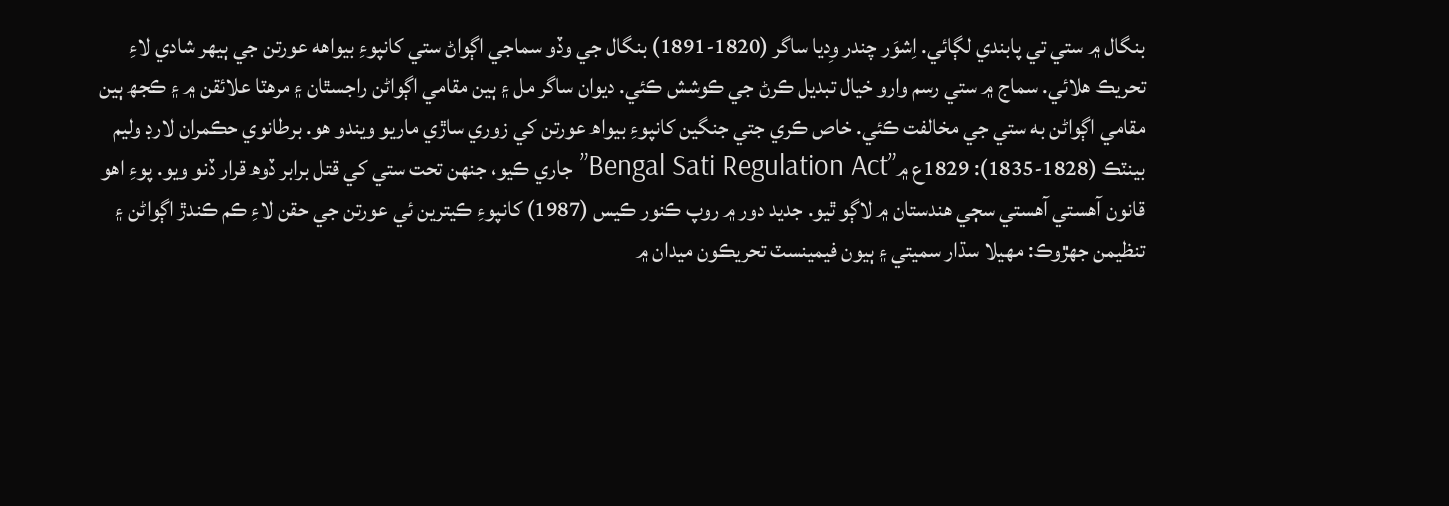بنگال ۾ ستي تي پابندي لڳائي. اِشوَر چندر وِديا ساگر (1820-1891) بنگال جي وڏو سماجي اڳواڻ ستي کانپوءِ بيواهه عورتن جي ٻيهر شادي لاءِ تحريڪ هلائي. سماج ۾ ستي رسم وارو خيال تبديل ڪرڻ جي ڪوشش ڪئي. ديوان ساگر مل ۽ ٻين مقامي اڳواڻن راجسٿان ۽ مرهٽا علائقن ۾ ۽ ڪجھ ٻين مقامي اڳواڻن به ستي جي مخالفت ڪئي. خاص ڪري جتي جنگين کانپوءِ بيواھ عورتن کي زوري ساڙي ماريو ويندو ھو. برطانوي حڪمران لارڊ وليم بينٽڪ (1828-1835): 1829ع ۾”Bengal Sati Regulation Act” جاري ڪيو، جنهن تحت ستي کي قتل برابر ڏوھ قرار ڏنو ويو. پوءِ اهو قانون آهستي آهستي سڄي هندستان ۾ لاڳو ٿيو. جديد دور ۾ روپ ڪنور ڪيس (1987) کانپوءِ ڪيترين ئي عورتن جي حقن لاءِ ڪم ڪندڙ اڳواڻن ۽ تنظيمن جهڙوڪ: مهيلا سڌار سميتي ۽ ٻيون فيمينسٽ تحريڪون ميدان ۾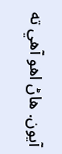آيون. ھاڻ اھو آھي ته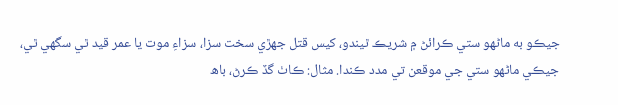جيڪو به ماڻهو ستي ڪرائڻ ۾ شريڪ ٿيندو، کيس قتل جهڙي سخت سزا، سزاءِ موت يا عمر قيد ٿي سگهي ٿي، جيڪي ماڻهو ستي جي موقعن تي مدد ڪندا. مثال: ڪاٺ گڏ ڪرڻ، باھ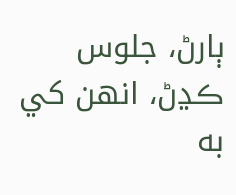ٻارڻ، جلوس ڪڍڻ، انهن کي به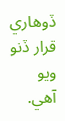ڏوهاري قرار ڏنو ويو آھي.